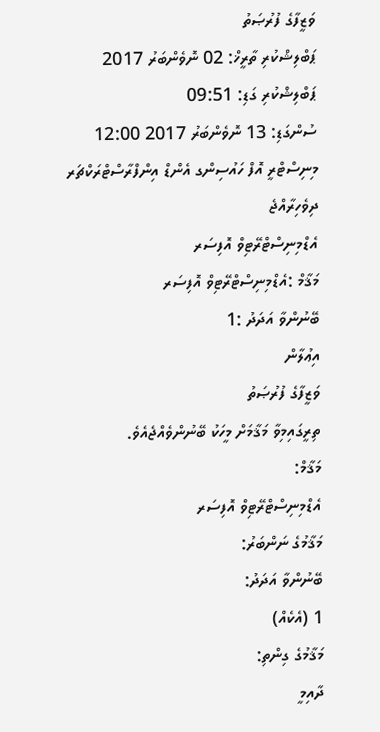ވަޒީފާގެ ފުރުޞަތު
ޕަބްލިޝްކުރި ތާރީޚް: 02 ނޮވެންބަރު 2017
ޕަބްލިޝްކުރި ގަޑި: 09:51
ސުންގަޑި: 13 ނޮވެންބަރު 2017 12:00
މިނިސްޓްރީ އޮފް ހައުސިންގ އެންޑް އިންފްރާސްޓްރަކްޗަރ
ދިވެހިރާއްޖެ
އެޑްމިނިސްޓްރޭޓިވް އޮފިސަރ
މަޤާމް :އެޑްމިނިސްޓްރޭޓިވް އޮފިސަރ
ބޭނުންވާ އަދަދު :1
އިޢުލާން
ވަޒީފާގެ ފުރުޞަތު
ތިރީގައިމިވާ މަޤާމަށް މީހަކު ބޭނުންވެއްޖެއެވެ.
މަޤާމް:
އެޑްމިނިސްޓްރޭޓިވް އޮފިސަރ
މަޤާމުގެ ނަންބަރު:
ބޭނުންވާ އަދަދު:
1 (އެކެއް)
މަޤާމުގެ ގިންތި:
ދާއިމީ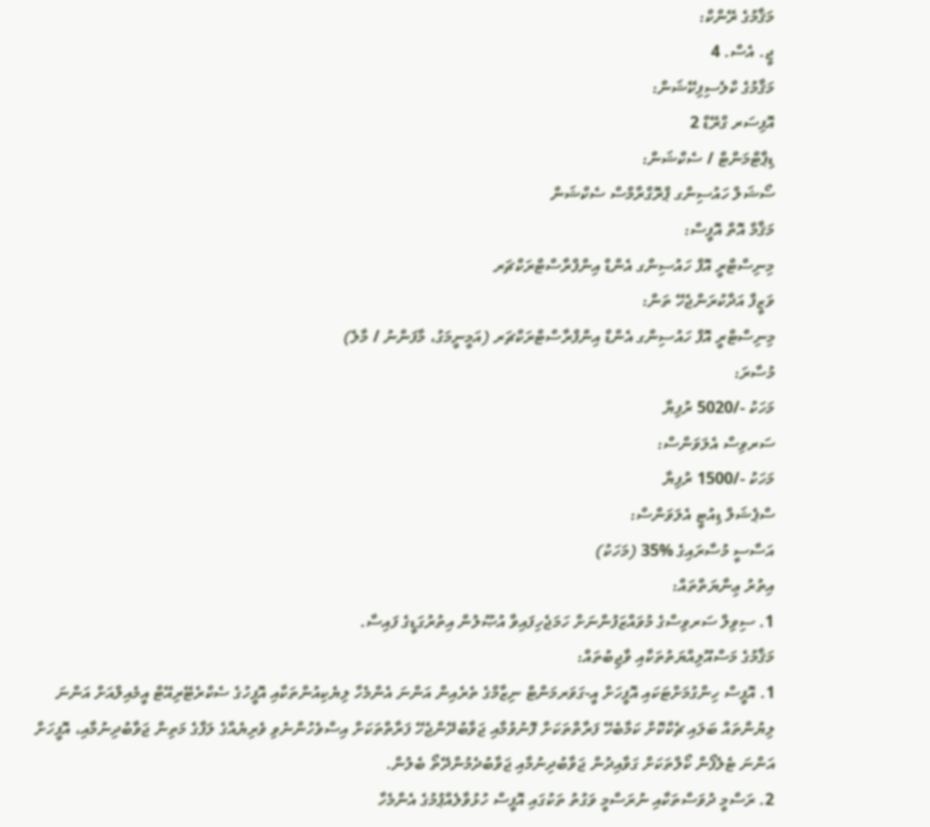މަޤާމުގެ ރޭންކް:
ޖީ. އެސް. 4
މަޤާމުގެ ކްލެސިފިކޭޝަން:
އޮފިސަރ ގްރޭޑް 2
ޑިޕާޓްމަންޓް / ސެކްޝަން:
ސޯޝަލް ހައުސިންގ ޕްރޮގްރާމްސް ސެކްޝަން
މަޤާމް އޮތް އޮފީސް:
މިނިސްޓްރީ އޮފް ހައުސިންގ އެންޑް އިންފްރާސްޓްރަކްޗަރ
ވަޒީފާ އަދާކުރަންޖެހޭ ތަން:
މިނިސްޓްރީ އޮފް ހައުސިންގ އެންޑް އިންފްރާސްޓްރަކްޗަރ (އަމީނީމަގު، މާފަންނު / މާލެ)
މުސާރަ:
މަހަކު -/5020 ރުފިޔާ
ސަރވިސް އެލަވަންސް:
މަހަކު -/1500 ރުފިޔާ
ސްޕެޝަލް ޑިއުޓީ އެލަވަންސް:
އަސާސީ މުސާރައިގެ %35 (މަހަކު)
އިތުރު ޢިނާޔަތްތައް:
1. ސިވިލް ސަރވިސްގެ މުވައްޒަފުންނަށް ހަމަޖެހިފައިވާ އުޞޫލުން އިތުރުގަޑީގެ ފައިސާ.
މަޤާމުގެ މަސްއޫލިއްޔަތުތަކާއި ވާޖިބުތައް:
1. އޮފީސް ހިންގުމަށްޓަކައި އޮފީހަށް އީ-ގަވަރމަންޓް ނިޒާމްގެ ތެރެއިން އަންނަ އެންމެހާ ލިޔެކިއުންތަކާއި އޮފީހުގެ ސެކްރެޓޭރިއޭޓް އީމެއިލްއަށް އަންނަ ލިޔުންތައް ބަލައި ޗެކްކޮށް ކަމާބެހޭ ފަރާތްތަކަށް ފޮނުވުމާއި ޖަވާބުދޭންޖެހޭ ފަރާތްތަކަށް އިސްވެހުންނެވި ވެރިޔެއްގެ ލަފާގެ މަތިން ޖަވާބުދިނުމާއި، އޮފީހަށް އަންނަ ޓެލެފޯން ކޯލްތަކަށް ގަވާއިދުން ޖަވާބުދިނުމާއި ޖަވާބުދެމުންދޭތޯ ބެލުން.
2. ރަސްމީ ދުވަސްތަކާއި ނުރަސްމީ ވަގުތު ތަކުގައި އޮފީސް ހުޅުވާލެއްޕުމުގެ އެންމެހާ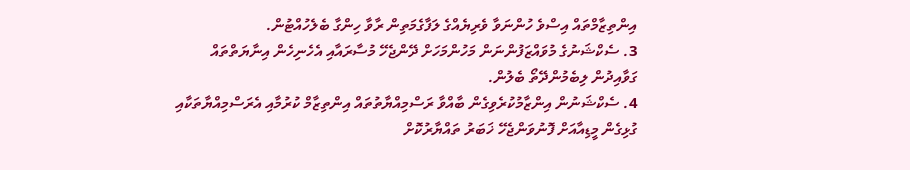އިންތިޒާމްތައް އިސްވެ ހުންނަވާ ވެރިޔެއްގެ ލަފާގެމަތިން ރާވާ ހިންގާ ބެލެހުއްޓުން.
3. ސެކްޝަނުގެ މުވައްޒަފުންނަން މަހުންމަހަށް ދޭންޖެހޭ މުސާރައާއި އެހެނިހެން އިނާޔަތްތައް ގަވާއިދުން ލިބެމުންދޭތޯ ބެލުން.
4. ސެކްޝަނުން އިންޒާމުކުރެވިގެން ބާއްވާ ރަސްމިއްޔާތުތައް އިންތިޒާމް ކުރުމާއި އެރަސްމިއްޔާތަކާއި ގުޅިގެން މީޑިއާއަށް ފޮނުވަންޖެހޭ ޚަބަރު ތައްޔާރުކޮށް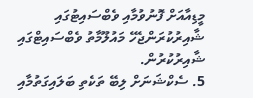މީޑިއާއަށް ފޮނުވުމާއި ވެބްސައިޓުގައި ޝާއިރުކުރަންޖެހޭ މައުލޫމާތު ވެބްސައިޓްގައި ޝާއިރުކުރުން.
5. ސެކްޝަނަށް ލިބޭ ތަކެތި ބަލައިގަތުމާއި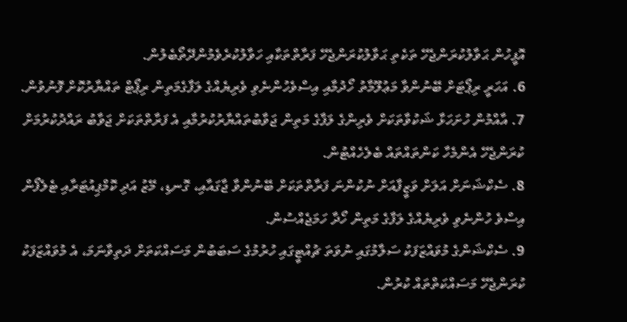އޮފީހުން ޙަވާލުކުރަންޖެހޭ ތަކެތި ޙަވާލުކުރަންޖެހޭ ފަރާތްތަކާއި ހަވާލުކުރެވެމުންދޭތޯބެލުން.
6. އަހަރީ ރިޕޯޓަށް ބޭނުންވާ މަޢުލޫމާތު ހޯދުމާއި އިސްވެހުންނެވި ވެރިޔެއްގެ ލަފާގެމަތިން ރިޕޯޓް ތައްޔާރުކޮށް ފޮނުވުން.
7. އާއްމުން ހުށަހަޅާ ޝަކުވާތަކަށް ވެރިންގެ ލަފާގެ މަތިން ޖަވާބުތައްޔާރުކުރުމާއި އެ ފަރާތްތަކަށް ޖަވާބު ރައްދުކުރުމަށް ކުރަންޖެހޭ އެންމެހާ ކަންތައްތައް ބެލެހެއްޓުން.
8. ސެކްޝަނަށް އަލަށް ވަޒީފާއަށް ނުކުންނަ ފަރާތްތަކަށް ބޭނުންވާ ޖާގައާއި، ގޮނޑި، މޭޒު އަދި ކޮމްޕިއުޓަރާއި ޓެލެފޯން އިސްވެ ހުންނެވި ވެރިޔެއްގެ ލަފާގެ މަތިން ހޯދާ ހަމަޖެއްސުން.
9. ސެކްޝަންގެ މުވައްޒަފަކު ސަލާމުގައި ނުވަތަ ޗުއްޓީގައި ހުރުމުގެ ސަބަބުން މަސައްކަތަށް ދަތިވާނަމަ، އެ މުވައްޒަފަކު ކުރަންޖެހޭ މަސައްކަތްތައް ކުރުން.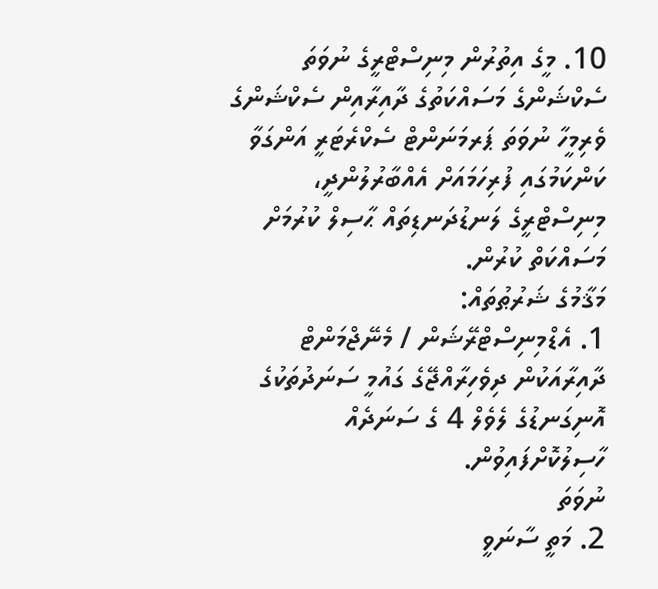10. މީގެ އިތުރުން މިނިސްޓްރީގެ ނުވަތަ ސެކްޝަންގެ މަސައްކަތުގެ ދާއިރާއިން ސެކްޝަންގެ ވެރިމީހާ ނުވަތަ ޕަރމަނަންޓް ސެކްރެޓަރީ އަންގަވާ ކަންކަމުގައި ފުރިހަމައަށް އެއްބާރުލުންދީ، މިނިސްޓްރީގެ ލަނޑުދަނޑިތައް ޙާސިލް ކުރުމަށް މަސައްކަތް ކުރުން.
މަޤާމުގެ ޝަރުޠުތައް:
1. އެޑްމިނިސްޓްރޭޝަން / މެނޭޖްމަންޓް ދާއިރާއަކުން ދިވެހިރާއްޖޭގެ ގައުމީ ސަނަދުތަކުގެ އޮނިގަނޑުގެ ލެވެލް 4 ގެ ސަނަދެއް ހާސިލުކޮށްފައިވުން.
ނުވަތަ
2. މަތީ ސާނަވީ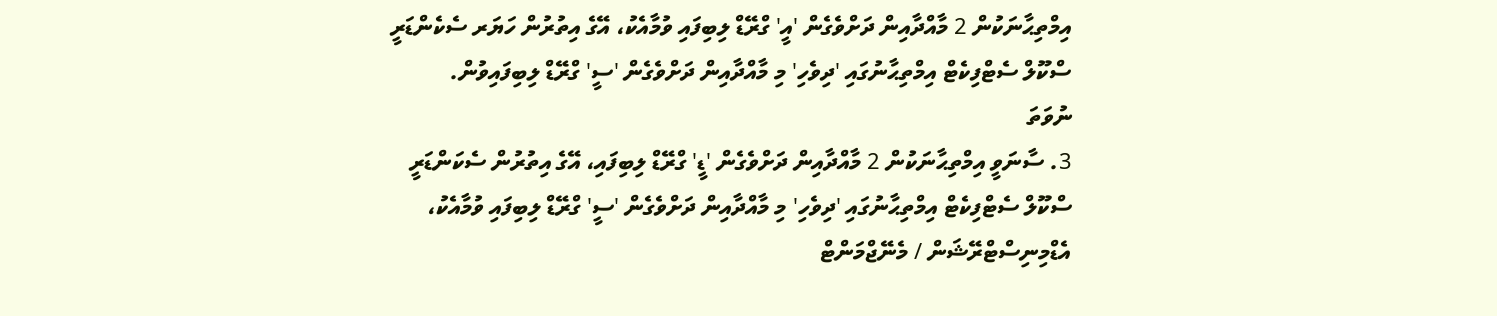އިމްތިޙާނަކުން 2 މާއްދާއިން ދަށްވެގެން 'އީ' ގްރޭޑް ލިބިފައި ވުމާއެކު، އޭގެ އިތުރުން ހަޔަރ ސެކެންޑަރީ ސްކޫލް ސެޓްފިކެޓް އިމްތިޙާނުގައި 'ދިވެހި' މި މާއްދާއިން ދަށްވެގެން 'ސީ' ގްރޭޑް ލިބިފައިވުން.
ނުވަތަ
3. ސާނަވީ އިމްތިޙާނަކުން 2 މާއްދާއިން ދަށްވެގެން 'ޑީ' ގްރޭޑް ލިބިފައި، އޭގެ އިތުރުން ސެކަންޑަރީ ސްކޫލް ސެޓްފިކެޓް އިމްތިޙާނުގައި 'ދިވެހި' މި މާއްދާއިން ދަށްވެގެން 'ސީ' ގްރޭޑް ލިބިފައި ވުމާއެކު، އެޑްމިނިސްޓްރޭޝަން / މެނޭޖްމަންޓް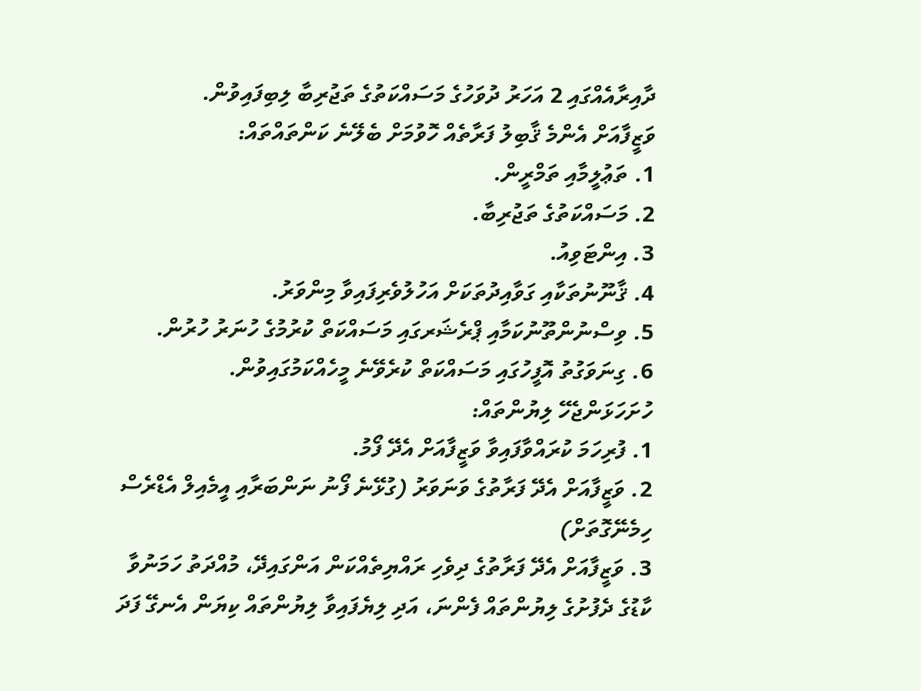ދާއިރާއެއްގައި 2 އަހަރު ދުވަހުގެ މަސައްކަތުގެ ތަޖުރިބާ ލިބިފައިވުން.
ވަޒީފާއަށް އެންމެ ޤާބިލު ފަރާތެއް ހޮވުމަށް ބެލޭނެ ކަންތައްތައް:
1. ތަޢުލީމާއި ތަމްރީން.
2. މަސައްކަތުގެ ތަޖުރިބާ.
3. އިންޓަވިއު.
4. ޤާނޫނުތަކާއި ގަވާއިދުތަކަށް އަހުލުވެރިފައިވާ މިންވަރު.
5. ވިސްނުންތޫނުކަމާއި ޕްރެޝަރގައި މަސައްކަތް ކުރުމުގެ ހުނަރު ހުރުން.
6. ގިނަވަގުތު އޮފީހުގައި މަސައްކަތް ކުރެވޭނެ މީހެއްކަމުގައިވުން.
ހުށަހަޅަންޖެހޭ ލިޔުންތައް:
1. ފުރިހަމަ ކުރައްވާފައިވާ ވަޒީފާއަށް އެދޭ ފޯމު.
2. ވަޒީފާއަށް އެދޭ ފަރާތުގެ ވަނަވަރު (ގުޅޭނެ ފޯނު ނަންބަރާއި އީމެއިލް އެޑްރެސް ހިމެނޭގޮތަށް)
3. ވަޒީފާއަށް އެދޭ ފަރާތުގެ ދިވެހި ރައްޔިތެއްކަން އަންގައިދޭ، މުއްދަތު ހަމަނުވާ ކާޑުގެ ދެފުށުގެ ލިޔުންތައް ފެންނަ، އަދި ލިޔެފައިވާ ލިޔުންތައް ކިޔަން އެނގޭ ފަދަ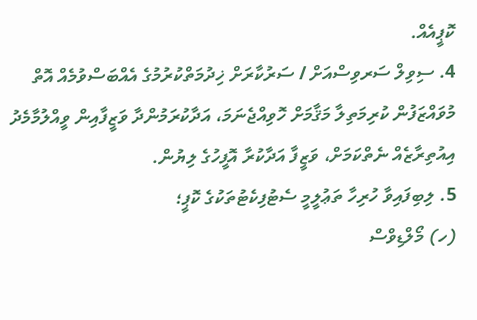ކޮޕީއެއް.
4. ސިވިލް ސަރވިސްއަށް / ސަރުކާރަށް ޚިދުމަތްކުރުމުގެ އެއްބަސްވުމެއް އޮތް މުވައްޒަފުން ކުރިމަތިލާ މަޤާމަށް ހޮވިއްޖެނަމަ، އަދާކުރަމުންދާ ވަޒީފާއިން ވީއްލުމާމެދު އިއުތިރާޒެއް ނެތްކަމަށް، ވަޒީފާ އަދާކުރާ އޮފީހުގެ ލިޔުން.
5. ލިބިފައިވާ ހުރިހާ ތަޢުލީމީ ސެޓުފިކެޓުތަކުގެ ކޮޕީ؛
(ހ) މޯލްޑިވްސް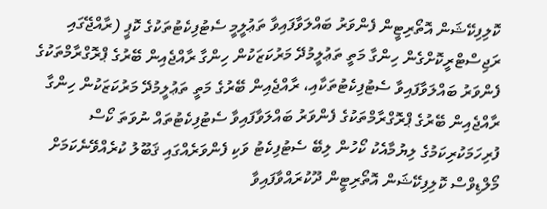ކޮލިފިކޭޝަން އޮތޯރިޓީން ފެންވަރު ބައްލަވާފައިވާ ތަޢުލީމީ ސެޓުފިކެޓުތަކުގެ ކޮޕީ (ރާއްޖޭގައި ރަޖިސްޓްރީކޮށްގެން ހިންގާ މަތީ ތަޢުލީމުދޭ މަރުކަޒަކުން ހިންގާ ރާއްޖެއިން ބޭރުގެ ޕްރޮގްރާމްތަކުގެ ފެންވަރު ބައްލަވާފައިވާ ސެޓުފިކެޓުތަކާއި، ރާއްޖެއިން ބޭރުގެ މަތީ ތަޢުލީމުދޭ މަރުކަޒަކުން ހިންގާ ރާއްޖެއިން ބޭރުގެ ޕްރޮގްރާމްތަކުގެ ފެންވަރު ބައްލަވާފައިވާ ސެޓުފިކެޓުތައް ނުވަތަ ކޯސް ފުރިހަމަކުރިކަމުގެ ލިޔުމާއެކު ކޯހުން ލިބޭ ސެޓުފިކެޓު ވަކި ފެންވަރެއްގައި ޤަބޫލު ކުރެއްވޭނެކަމަށް މޯލްޑިވްސް ކޮލިފިކޭޝަން އޮތޯރިޓީން ދޫކުރައްވާފައިވާ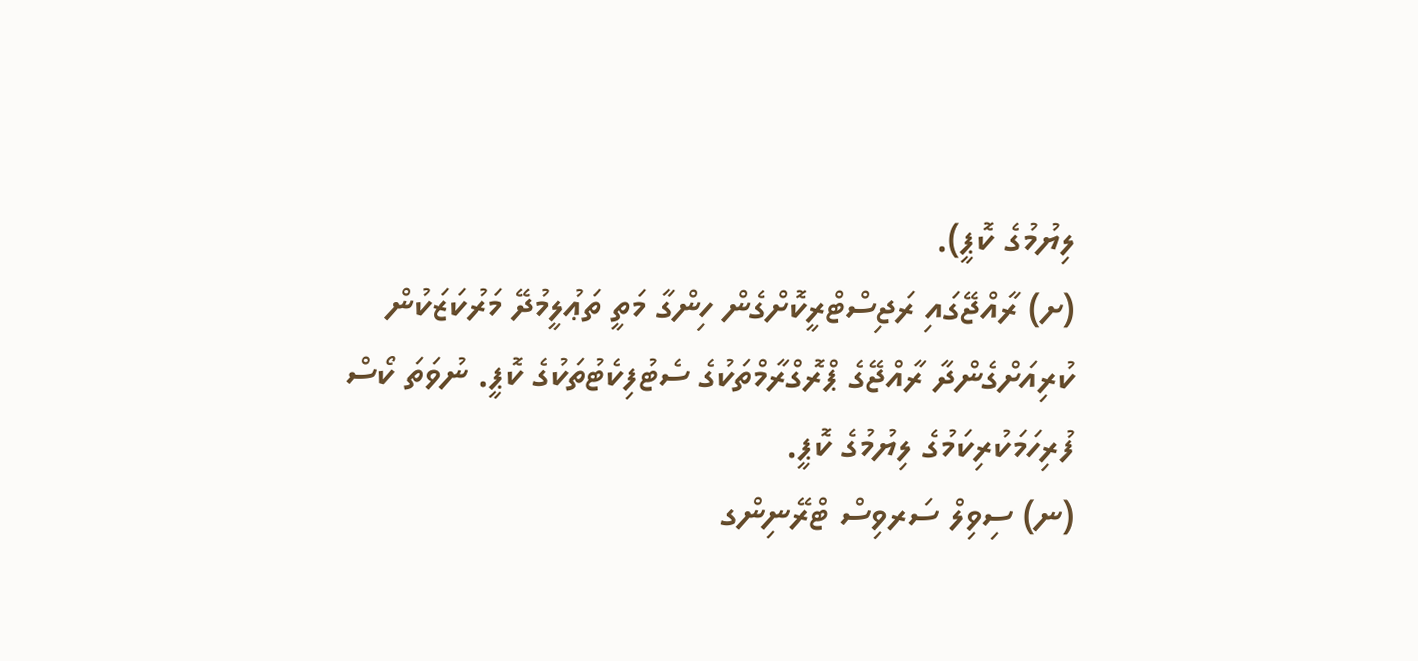ލިޔުމުގެ ކޮޕީ).
(ށ) ރާއްޖޭގައި ރަޖިސްޓްރީކޮށްގެން ހިންގާ މަތީ ތަޢުލީމުދޭ މަރުކަޒަކުން ކުރިއަށްގެންދާ ރާއްޖޭގެ ޕްރޮގްރާމްތަކުގެ ސެޓުފިކެޓުތަކުގެ ކޮޕީ. ނުވަތަ ކޯސް ފުރިހަމަކުރިކަމުގެ ލިޔުމުގެ ކޮޕީ.
(ނ) ސިވިލް ސަރވިސް ޓްރޭނިންގ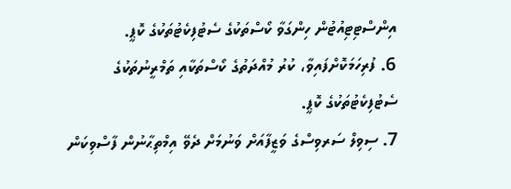އިންސްޓިޓިއުޓުން ހިންގަވާ ކޯސްތަކުގެ ސެޓުފިކެޓުތަކުގެ ކޮޕީ.
6. ފުރިހަމަކޮށްފައިވާ، ކުރު މުއްދަތުގެ ކޯސްތަކާއި ތަމްރީނުތަކުގެ ސެޓުފިކެޓުތަކުގެ ކޮޕީ.
7. ސިވިލް ސަރވިސްގެ ވަޒީފާއަށް ވަނުމަށް ދެވޭ އިމްތިޙާނުން ފާސްވިކަން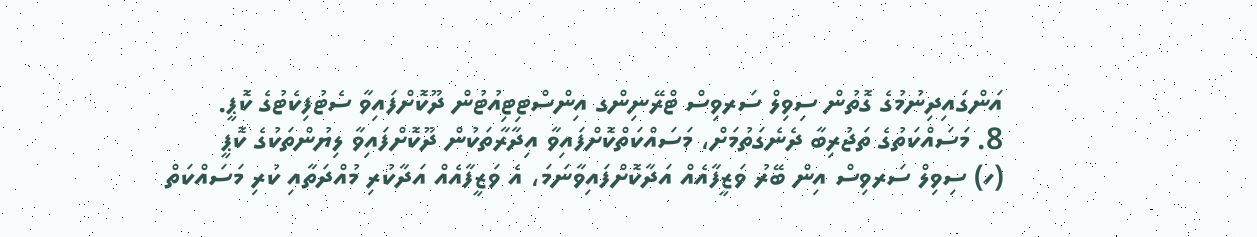އަންގައިދިނުމުގެ ގޮތުން ސިވިލް ސަރވިސް ޓްރޭނިންގ އިންސްޓިޓިއުޓުން ދޫކޮށްފައިވާ ސެޓުފިކެޓުގެ ކޮޕީ.
8. މަސައްކަތުގެ ތަޖުރިބާ ދެނެގަތުމަށް، މަސައްކަތްކޮށްފައިވާ އިދާރާތަކުން ދޫކޮށްފައިވާ ލިޔުންތަކުގެ ކޮޕީ
(ހ) ސިވިލް ސަރވިސް އިން ބޭރު ވަޒީފާއެއް އަދާކޮށްފައިވާނަމަ، އެ ވަޒީފާއެއް އަދާކުރި މުއްދަތާއި ކުރި މަސައްކަތް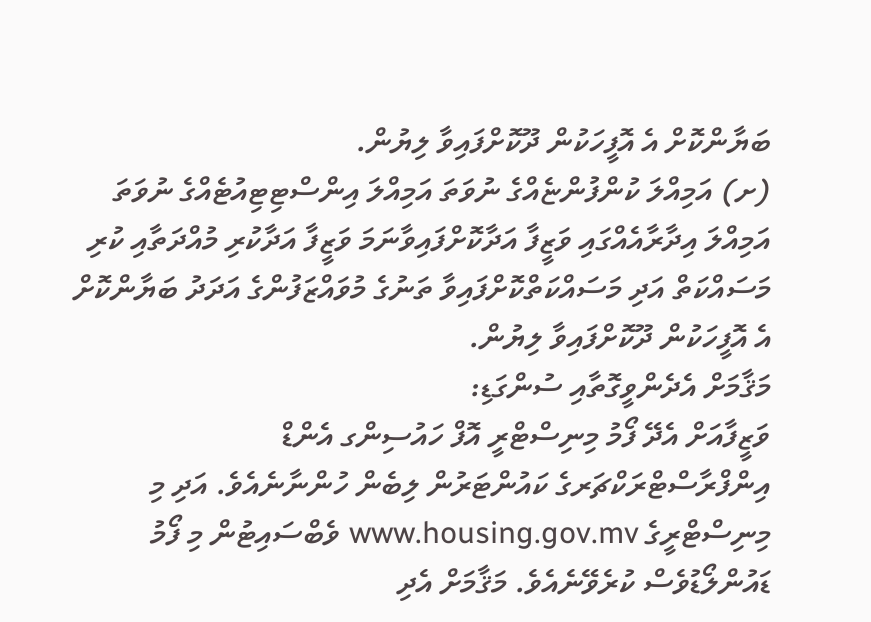ބަޔާންކޮށް އެ އޮފީހަކުން ދޫކޮށްފައިވާ ލިޔުން.
(ށ) އަމިއްލަ ކުންފުންޏެއްގެ ނުވަތަ އަމިއްލަ އިންސްޓިޓިއުޓެއްގެ ނުވަތަ އަމިއްލަ އިދާރާއެއްގައި ވަޒީފާ އަދާކޮށްފައިވާނަމަ ވަޒީފާ އަދާކުރި މުއްދަތާއި ކުރި މަސައްކަތް އަދި މަސައްކަތްކޮށްފައިވާ ތަނުގެ މުވައްޒަފުންގެ އަދަދު ބަޔާންކޮށް އެ އޮފީހަކުން ދޫކޮށްފައިވާ ލިޔުން.
މަޤާމަށް އެދެންވީގޮތާއި ސުންގަޑި:
ވަޒީފާއަށް އެދޭ ފޯމު މިނިސްޓްރީ އޮފް ހައުސިންގ އެންޑް އިންފްރާސްޓްރަކްޗަރގެ ކައުންޓަރުން ލިބެން ހުންނާނެއެވެ. އަދި މި މިނިސްޓްރީގެ www.housing.gov.mv ވެބްސައިޓުން މި ފޯމު ޑައުންލޯޑުވެސް ކުރެވޭނެއެވެ. މަޤާމަށް އެދި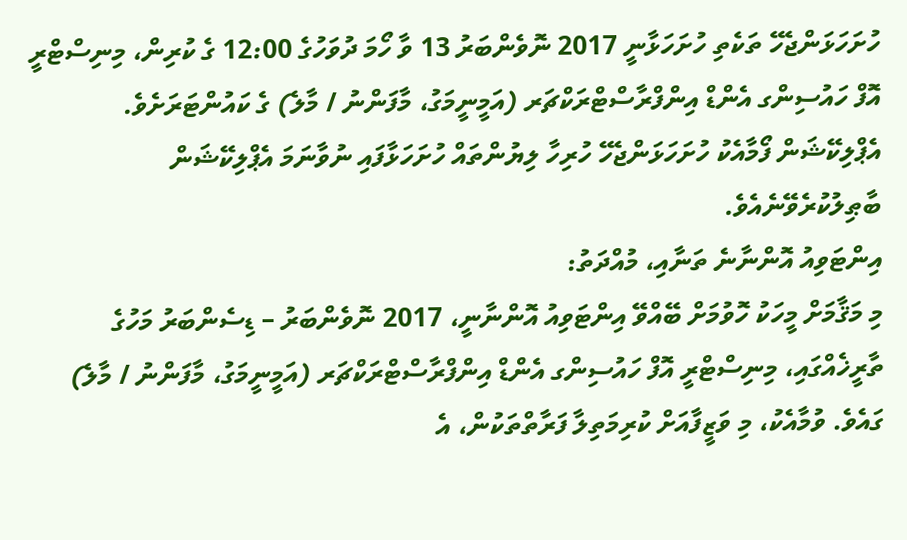ހުށަހަޅަންޖެހޭ ތަކެތި ހުށަހަޅާނީ 2017 ނޮވެންބަރު 13 ވާ ހޯމަ ދުވަހުގެ 12:00 ގެ ކުރިން، މިނިސްޓްރީ އޮފް ހައުސިންގ އެންޑް އިންފްރާސްޓްރަކްޗަރ (އަމީނީމަގު، މާފަންނު / މާލެ) ގެ ކައުންޓަރަށެވެ. އެޕްލިކޭޝަން ފޯމާއެކު ހުށަހަޅަންޖެހޭ ހުރިހާ ލިޔުންތައް ހުށަހަޅާފައި ނުވާނަމަ އެޕްލިކޭޝަން ބާޠިލުކުރެވޭނެއެވެ.
އިންޓަވިއު އޮންނާނެ ތަނާއި، މުއްދަތު:
މި މަޤާމަށް މީހަކު ހޮވުމަށް ބޭއްވޭ އިންޓަވިއު އޮންނާނީ، 2017 ނޮވެންބަރު – ޑިސެންބަރު މަހުގެ ތާރީޚެއްގައި، މިނިސްޓްރީ އޮފް ހައުސިންގ އެންޑް އިންފްރާސްޓްރަކްޗަރ (އަމީނީމަގު، މާފަންނު / މާލެ) ގައެވެ. ވުމާއެކު، މި ވަޒީފާއަށް ކުރިމަތިލާ ފަރާތްތަކުން، އެ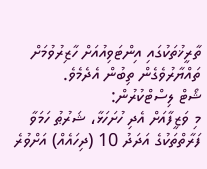ތާރީޚުތަކުގައި އިންޓަވިއުއަށް ހާޒިރުވުމަށް ތައްޔާރުވެގެން ތިބުން އެދެމެވެ.
ޝޯޓް ލިސްޓްކުރުން:
މި ވަޒީފާއަށް އެދި ހުށަހަޅާ، ޝަރުޠު ހަމަވާ ފަރާތްތަކުގެ އަދަދު 10 (ދިހައެއް) އަށްވުރެ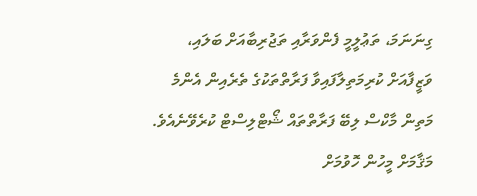ގިނަނަމަ، ތަޢުލީމީ ފެންވަރާއި ތަޖުރިބާއަށް ބަލައި، ވަޒީފާއަށް ކުރިމަތިލާފައިވާ ފަރާތްތަކުގެ ތެރެއިން އެންމެ މަތިން މާކްސް ލިބޭ ފަރާތްތައް ޝޯޓްލިސްޓް ކުރެވޭނެއެވެ.
މަޤާމަށް މީހުން ހޮވުމަށް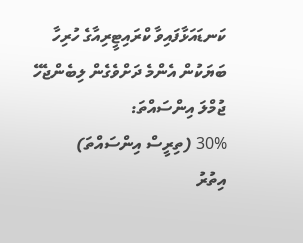ކަނޑައަޅާފައިވާ ކްރައިޓީރިއާގެ ހުރިހާ ބަޔަކުން އެންމެ ދަށްވެގެން ލިބެންޖެހޭ ޖުމްލަ އިންސައްތަ:
30% (ތިރީސް އިންސައްތަ)
އިތުރު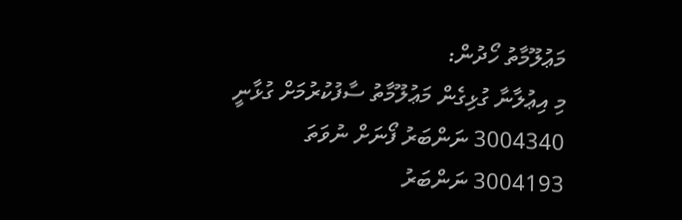މަޢުލޫމާތު ހޯދުން:
މި އިޢުލާނާ ގުޅިގެން މަޢުލޫމާތު ސާފުކުރުމަށް ގުޅާނީ 3004340 ނަންބަރު ފޯނަށް ނުވަތަ 3004193 ނަންބަރު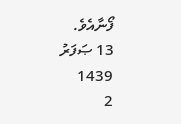ފޯނާއެވެ.
13 ޞަފަރު 1439
2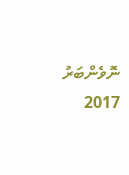ނޮވެންބަރު 2017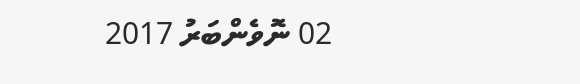02 ނޮވެންބަރު 2017